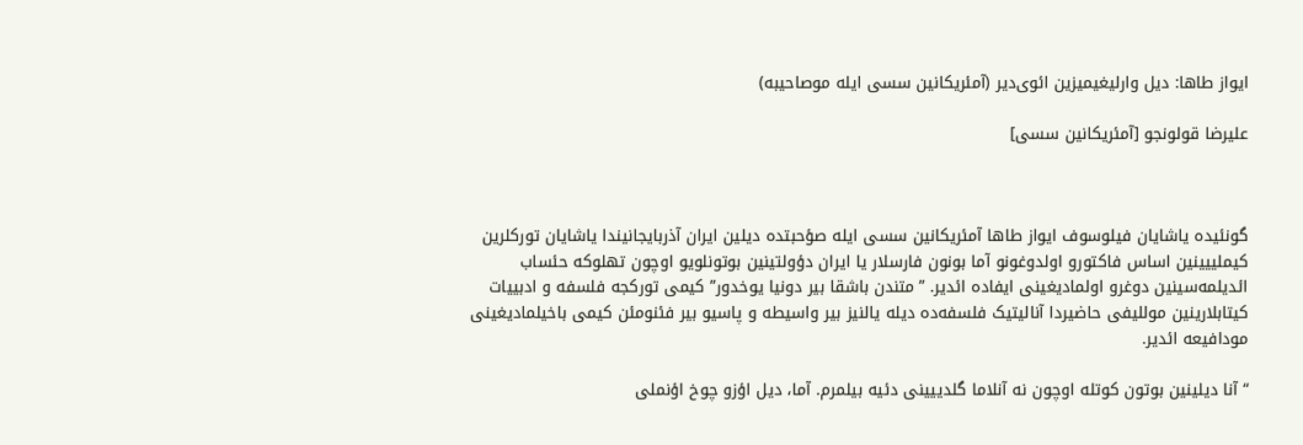ایواز طاها: دیل وارلیغیمیزین ائوی‌دیر (آمئریکانین سسی ایله موصاحیبه)

علیرضا قولونجو [آمئریکانین سسی]



گونئیده یاشایان فیلوسوف ایواز طاها آمئریکانین سسی ایله صؤحبتده دیلین ایران آذربایجانیندا یاشایان تورکلرین کیملییینین اساس فاکتورو اولدوغونو آما بونون فارسلار یا ایران دؤولتینین بوتونلویو اوچون تهلوکه حئساب ائدیلمەسینین دوغرو اولمادیغینی ایفاده ائدیر. ”متندن باشقا بیر دونیا یوخدور” کیمی تورکجه فلسفه و ادبییات کیتابلارینین موللیفی حاضیردا آنالیتیک فلسفەده دیله یالنیز بیر واسیطه و پاسیو بیر فئنومئن کیمی باخیلمادیغینی مودافیعه ائدیر.

“آنا دیلینین بوتون کوتله اوچون نه آنلاما گلدییینی دئیه بیلمرم. آما، دیل اؤزو چوخ اؤنملی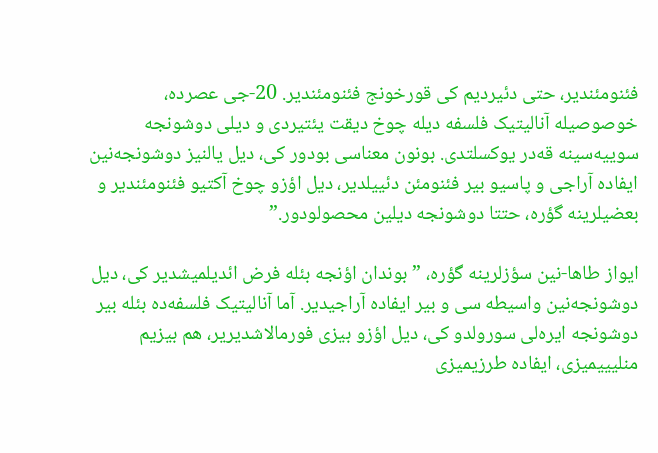فئنومئندیر، حتی دئیردیم کی قورخونج فئنومئندیر. 20-جی عصرده، خوصوصیله آنالیتیک فلسفه دیله چوخ دیقت یئتیردی و دیلی دوشونجه سوییەسینه قەدر یوکسلتدی. بونون معناسی بودور کی، دیل یالنیز دوشونجەنین ایفاده آراجی و پاسیو بیر فئنومئن دئییلدیر، دیل اؤزو چوخ آکتیو فئنومئندیر و بعضیلرینه گؤره، حتتا دوشونجە دیلین محصولودور.”

ایواز طاها-نین سؤزلرینه گؤره، ”بوندان اؤنجه بئله فرض ائدیلمیشدیر کی، دیل دوشونجەنین واسیطه سی و بیر ایفاده آراجیدیر. آما آنالیتیک فلسفەده بئله بیر دوشونجه ایرەلی سورولدو کی، دیل اؤزو بیزی فورمالاشدیریر، هم بیزیم منلیییمیزی، ایفاده طرزیمیزی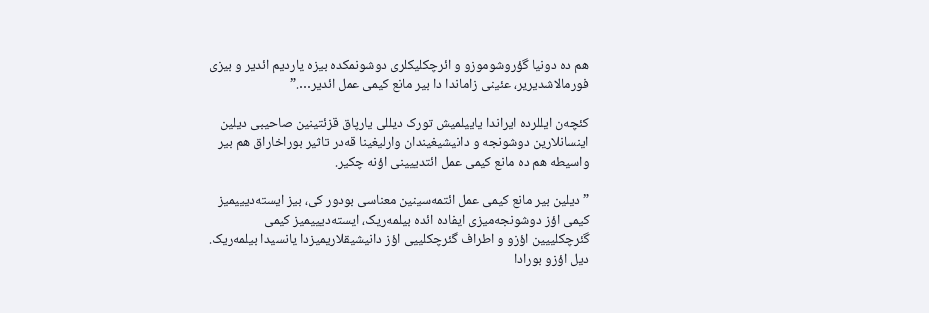هم ده دونیا گؤروشوموزو و ائرچکلیکلری دوشونمکده بیزه یاردیم ائدیر و بیزی فورمالاشدیریر، عئینی زاماندا دا بیر مانع کیمی عمل ائدیر….”

کئچەن ایللرده ایراندا یاییلمیش تورک دیللی یارپاق قزئتینین صاحیبی دیلین اینسانلارین دوشونجه و دانیشیغیندان وارلیغینا قەدر تاثیر بوراخاراق هم بیر واسیطه هم ده مانع کیمی عمل ائتدییینی اؤنه چکیر.

”دیلین بیر مانع کیمی عمل ائتمەسینین معناسی بودور کی، بیز ایستەدیییمیز کیمی اؤز دوشونجەمیزی ایفاده ائده بیلمەریک، ایستەدیییمیز کیمی گئرچکلییین اؤزو و اطراف گئرچکلییی اؤز دانیشیقلاریمیزدا یانسیدا بیلمەریک. دیل اؤزو بورادا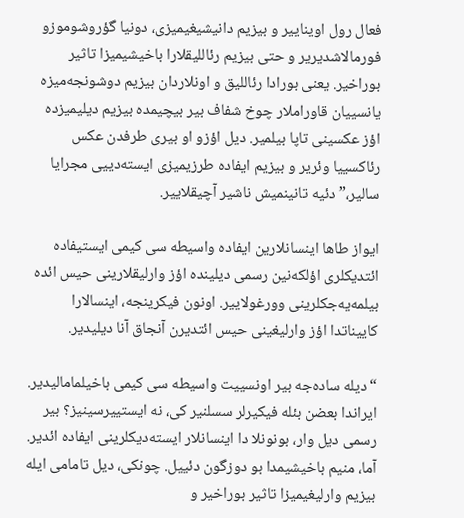فعال رول اویناییر و بیزیم دانیشیغیمیزی، دونیا گؤروشوموزو فورمالاشدیریر و حتی بیزیم رئاللیقلارا باخیشیمیزا تاثیر بوراخیر. یعنی بورادا رئاللیق و اونلاردان بیزیم دوشونجەمیزه یانسییان قاوراملار چوخ شفاف بیر بیچیمده بیزیم دیلیمیزده اؤز عکسینی تاپا بیلمیر. دیل اؤزو او بیری طرفدن عکس رئاکسییا وئریر و بیزیم ایفاده طرزیمیزی ایستەدییی مجرایا سالیر،” دئیه تانینمیش ناشیر آچیقلاییر.

ایواز طاها اینسانلارین ایفاده واسیطه سی کیمی ایستیفاده ائتدیکلری اؤلکەنین رسمی دیلینده اؤز وارلیقلارینی حیس ائده بیلمەیەجکلرینی وورغولاییر. اونون فیکرینجه، اینسالارا کاییناتدا اؤز وارلیغینی حیس ائتدیرن آنجاق آنا دیلیدیر.

“دیله سادەجه بیر اونسییت واسیطه سی کیمی باخیلمامالیدیر. ایراندا بعضن بئله فیکیرلر سسلنیر کی، نه ایستییرسینیز؟ بیر رسمی دیل وار، بونونلا دا اینسانلار ایستەدیکلرینی ایفاده ائدیر. آما، منیم باخیشیمدا بو دوزگون دئییل. چونکی، دیل تامامی ایله بیزیم وارلیغیمیزا تاثیر بوراخیر و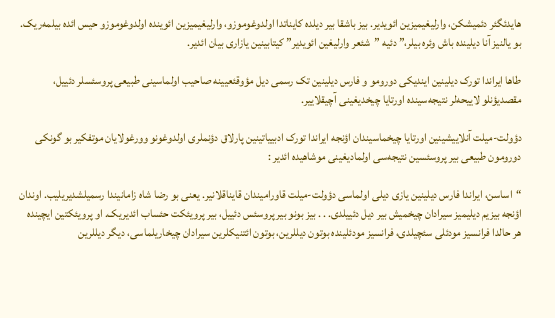هایدئگئر دئمیشکن، وارلیغیمیزین ائویدیر. بیز باشقا بیر دیلده کایناتدا اولدوغوموزو، وارلیغیمیزین ائوینده اولدوغوموزو حیس ائده بیلمەریک. بو یالنیز آنا دیلینده باش وئره بیلر،” دئیه ”شئعر وارلیغین ائویدیر” کیتابینین یازاری بیان ائدیر.

طاها ایراندا تورک دیلینین ایندیکی دورومو و فارس دیلینین تک رسمی دیل مؤوقئعیینه صاحیب اولماسینی طبیعی پروسئسلر دئییل، مقصدیؤنلو لاییحەلر نتیجەسینده اورتایا چیخدیغینی آچیقلاییر.

دؤولت-میلت آنلاییشینین اورتایا چیخماسیندان اؤنجه ایراندا تورک ادبییاتینین پارلاق دؤنملری اولدوغونو وورغولایان موتفکیر بو گونکی دورومون طبیعی بیر پروسئسین نتیجەسی اولمادیغینی موشاهیده ائدیر :

“اساسن، ایراندا فارس دیلینین یازی دیلی اولماسی دؤولت-میلت قاورامیندان قایناقلانیر. یعنی بو رضا شاه زامانیندا رسمیلشدیریلیب. اوندان اؤنجه بیزیم دیلیمیز سیرادان چیخمیش بیر دیل دئییلدی. . . بیز بونو بیر پروسئس دئییل، بیر پرویئکت حئساب ائدیریک. او پرویئکتین ایچینده هر حالدا فرانسیز مودئلی سئچیلدی، فرانسیز مودئلینده بوتون دیللرین، بوتون ائتنیکلرین سیرادان چیخاریلماسی، دیگر دیللرین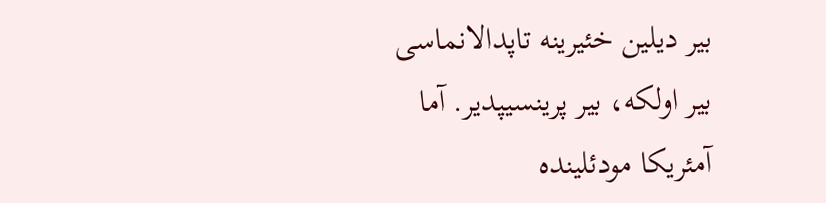بیر دیلین خئیرینه تاپدالانماسی بیر اولکه، بیر پرینسیپدیر. آما آمئریکا مودئلینده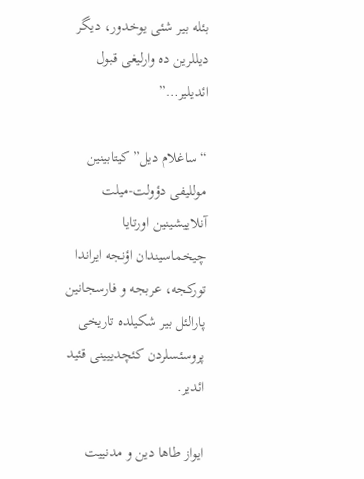بئله بیر شئی یوخدور، دیگر دیللرین ده وارلیغی قبول ائدیلیر…”

“ساغلام دیل” کیتابینین موللیفی دؤولت-میلت آنلاییشینین اورتایا چیخماسیندان اؤنجه ایراندا تورکجه، عربجه و فارسجانین پارالئل بیر شکیلده تاریخی پروسئسلردن کئچدییینی قئید ائدیر.

ایواز طاها دین و مدنییت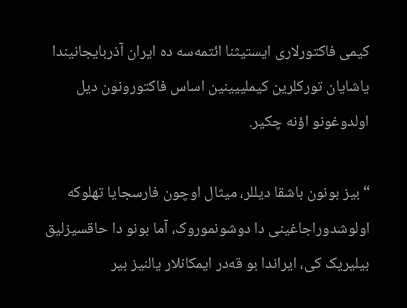کیمی فاکتورلاری ایستیثنا ائتمەسه ده ایران آذربایجانیندا یاشایان تورکلرین کیملییینین اساس فاکتورونون دیل اولدوغونو اؤنه چکیر.

“بیز بونون باشقا دیللر، میثال اوچون فارسجایا تهلوکه اولوشدوراجاغینی دا دوشونموروک، آما بونو دا حاقسیزلیق بیلیریک کی، ایراندا بو قەدر ایمکانلار یالنیز بیر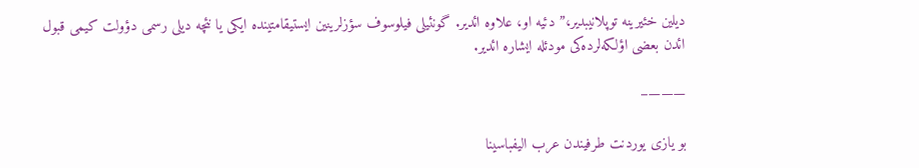دیلین خئیرینه توپلانیبدیر،” دئیه او، علاوه ائدیر. گونئیلی فیلوسوف سؤزلرینین ایستیقامتینده ایکی یا نئچه دیلی رسمی دؤولت کیمی قبول ائدن بعضی اؤلکەلردەکی مودئله ایشاره ائدیر.

———–

بو یازی یوردنت طرفیندن عرب الیفباسینا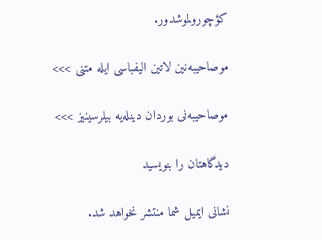کؤچورولموشدور.

موصاحیبه‌نین لاتین الیفباسی ایله متنی >>>

موصاحیبه‌نی بوردان دینله‌یه بیلرسینیز >>>

دیدگاهتان را بنویسید

نشانی ایمیل شما منتشر نخواهد شد.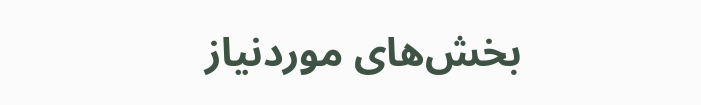بخش‌های موردنیاز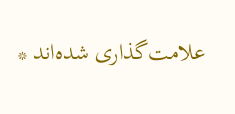علامت‌گذاری شده‌اند *